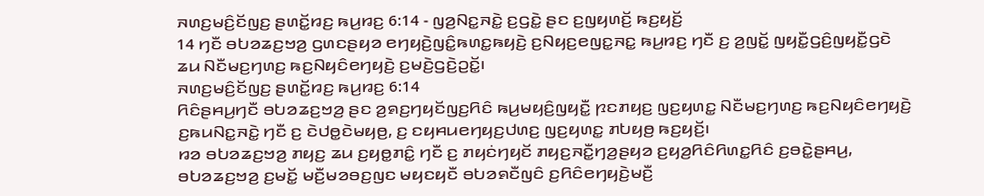ꤏꤛꤢ꤬ꤗꤢꤨ꤬ꤢꤩꤜꤢ꤬ ꤔꤛꤢꤩ꤭ꤙꤢ꤬ ꤒꤣ꤬ꤙꤢ꤬ 6:14 - ꤜꤤ꤬ꤡꤢ꤭ꤏꤢꤧ꤭ ꤢ꤬ꤞꤢꤧ꤭ ꤔꤢ ꤢ꤬ꤜꤟꤛꤢꤩ꤬ ꤒꤢ꤬ꤟꤢꤩ꤬
14 ꤚꤢꤪ ꤋꤝꤤꤘꤢ꤬ꤠꤤ꤬ ꤞꤛꤢꤔꤟꤤ ꤕꤚꤟꤢꤧ꤬ꤜꤢꤨ꤭ꤒꤛꤢ꤭ꤒꤟꤢꤧ꤬ ꤢ꤬ꤡꤟꤢ꤬ꤕꤜꤢ꤭ꤏꤢ꤭ ꤒꤣ꤬ꤙꤢ꤬ ꤚꤢꤪ ꤢ꤬ ꤤ꤬ꤜꤢꤩ꤭ ꤜꤟꤢꤪ꤭ꤞꤢꤨ꤬ꤜꤟꤢꤪ꤭ꤞꤢꤧ ꤘꤣ ꤡꤢꤪꤗꤢ꤬ꤚꤛꤢ꤬ ꤒꤢ꤬ꤡꤟꤢꤨꤕꤚꤟꤢꤧ꤬ ꤢ꤬ꤗꤢꤧ꤬ꤞꤢꤧ꤬ꤑꤢꤩ꤭꤯
ꤏꤛꤢ꤬ꤗꤢꤨ꤬ꤢꤩꤜꤢ꤬ ꤔꤛꤢꤩ꤭ꤙꤢ꤬ ꤒꤣ꤬ꤙꤢ꤬ 6:14
ꤖꤢꤨꤔꤌꤣ꤬ꤚꤢꤪ ꤋꤝꤤꤘꤢ꤬ꤠꤤ꤬ ꤔꤢ ꤤ꤬ꤎꤢ꤬ꤚꤟꤢꤩꤜꤢ꤬ꤖꤢꤨ ꤒꤣ꤬ꤗꤟꤢꤨ꤬ꤜꤟꤢꤪ꤭ ꤐꤢꤊꤟꤢ꤬ ꤜꤢ꤬ꤟꤛꤢ꤭ ꤡꤢꤪꤗꤢ꤬ꤚꤛꤢ꤬ ꤒꤢ꤬ꤡꤟꤢꤨꤕꤚꤟꤢꤧ꤬ ꤢ꤬ꤒꤣꤡꤢ꤭ꤏꤢꤧ꤭ ꤚꤢꤪ ꤢ꤬ ꤢꤧꤓꤥ꤭ꤢꤧꤗꤟꤥ꤬, ꤢ꤬ ꤢꤟꤌꤣꤕꤚꤟꤢ꤬ꤓꤛꤢ꤬ ꤜꤢ꤬ꤟꤛꤢ꤭ ꤊꤝꤟꤥ꤬ ꤒꤢ꤬ꤟꤢꤩ꤬꤯
ꤙꤤ ꤋꤝꤤꤘꤢ꤬ꤠꤤ꤬ ꤊꤟꤢ꤬ ꤘꤣ ꤢ꤬ꤟꤥ꤭ꤊꤢꤨ꤭ ꤚꤢꤪ ꤢ꤬ ꤊꤟꤢꤦꤚꤟꤢꤩ ꤊꤟꤢ꤬ꤏꤢꤪ꤭ꤚꤤ꤬ꤔꤟꤤ ꤢ꤬ꤟꤤ꤬ꤖꤢꤨꤖꤛꤢ꤭ꤖꤢꤨ ꤢ꤬ꤋꤢꤧ꤭ꤔꤌꤣ꤬, ꤋꤝꤤꤘꤢ꤬ꤠꤤ꤬ ꤢ꤬ꤗꤢꤩ꤭ ꤗꤢꤪ꤬ꤗꤤꤋꤢ꤬ꤜꤢ ꤗꤟꤢꤟꤢꤪ ꤋꤝꤤꤎꤢꤪꤜꤢꤨ ꤢ꤬ꤖꤢꤨꤕꤚꤟꤢꤧ꤬ꤗꤢꤪ꤬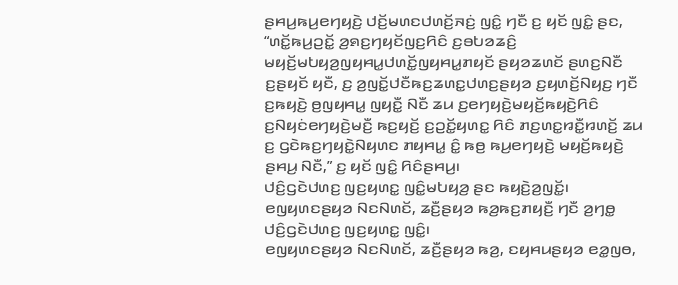ꤔꤌꤣ꤬ꤒꤣ꤬ꤕꤚꤟꤢꤧ꤬ ꤓꤢꤩ꤬ꤗꤛꤢꤓꤛꤢꤩ꤬ꤏꤢꤦ꤬ ꤜꤢꤨ꤭ ꤚꤢꤪ ꤢ꤬ ꤟꤢꤩ ꤜꤢꤨ꤭ ꤔꤢ, “ꤛꤢꤩ꤭ꤒꤣ꤬ꤑꤢꤩ꤭ ꤤ꤬ꤎꤢ꤬ꤚꤟꤢꤩꤜꤢ꤬ꤖꤢꤨ ꤢ꤬ꤋꤝꤤꤘꤢꤨ꤬ ꤗꤟꤢꤩ꤬ꤗꤝꤟꤤ꤬ꤜꤟꤌꤣ꤭ꤓꤛꤢꤩ꤭ꤜꤟꤌꤣ꤭ꤊꤟꤢꤩ ꤔꤟꤤꤘꤛꤢꤩ ꤔꤛꤢ꤬ꤡꤢꤪ ꤢ꤬ꤔꤟꤢꤩ ꤟꤢꤪ, ꤢ꤬ ꤤ꤬ꤜꤢꤩ꤭ꤓꤢꤪꤒꤢ꤬ꤘꤛꤢ꤭ꤓꤛꤢ꤬ꤔꤟꤤ ꤢ꤬ꤟꤛꤢꤩ꤬ꤡꤟꤢ꤬ ꤚꤢꤪ ꤢ꤬ꤒꤟꤢꤧ꤬ ꤥ꤬ꤜꤟꤌꤣ꤭ ꤜꤟꤢꤪ꤭ ꤡꤢꤪ ꤘꤣ ꤢ꤬ꤕꤚꤟꤢꤧ꤬ꤗꤟꤢꤩ꤬ꤒꤟꤢꤧ꤬ꤖꤢꤨ ꤢ꤬ꤡꤟꤢꤦꤕꤚꤟꤢꤧ꤬ꤗꤢꤪ꤬ ꤒꤢ꤬ꤟꤢꤩ꤬ ꤢ꤬ꤑꤢꤩ꤭ꤟꤛꤢ꤭ ꤖꤢꤨ ꤊꤢ꤬ꤛꤢ꤭ꤙꤢꤪ꤭ꤙꤛꤢꤩ꤬ ꤘꤣ ꤢ꤬ ꤞꤢꤧꤒꤢ꤬ꤚꤟꤢꤧ꤭ꤡꤟꤛꤢ ꤊꤟꤌꤣ꤭ ꤢꤨ꤭ ꤒꤥ꤬ ꤒꤣ꤬ꤕꤚꤟꤢꤧ꤬ ꤗꤟꤢꤩ꤬ꤒꤟꤢꤧ꤬ ꤔꤌꤣ꤬ ꤡꤢꤪ,” ꤢ꤬ ꤟꤢꤩ ꤜꤢꤨ꤭ ꤖꤢꤨꤔꤌꤣ꤬꤯
ꤓꤢꤨ꤬ꤞꤢꤧꤓꤛꤢ꤬ ꤜꤢ꤬ꤟꤛꤢ꤭ ꤜꤢꤨ꤭ꤗꤝꤟꤤ꤬ ꤔꤢ ꤒꤟꤢꤧ꤬ꤤ꤬ꤜꤢꤩ꤭꤯ ꤕꤜꤟꤛꤢꤔꤟꤤ ꤡꤢꤡꤛꤢꤩ, ꤘꤢꤪ꤬ꤔꤟꤤ ꤒꤤ꤬ꤒꤢ꤬ꤊꤟꤢꤪ꤬ ꤚꤢꤪ ꤤ꤬ꤚꤥ꤭ ꤓꤢꤨ꤬ꤞꤢꤧꤓꤛꤢ꤬ ꤜꤢ꤬ꤟꤛꤢ꤭ ꤜꤢꤨ꤭꤯
ꤕꤜꤟꤛꤢꤔꤟꤤ ꤡꤢꤡꤛꤢꤩ, ꤘꤢꤪ꤬ꤔꤟꤤ ꤒꤤ꤬, ꤢꤟꤌꤣꤔꤟꤤ ꤕꤤ꤭ꤜꤥ,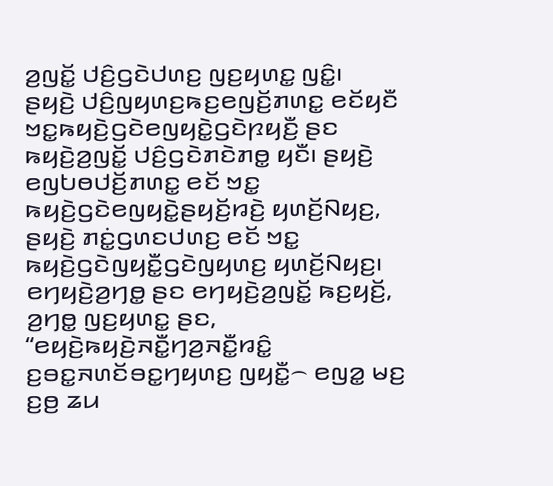ꤤ꤬ꤜꤢꤩ꤭ ꤓꤢꤨ꤬ꤞꤢꤧꤓꤛꤢ꤬ ꤜꤢ꤬ꤟꤛꤢ꤭ ꤜꤢꤨ꤭꤯
ꤔꤟꤢꤧ꤬ ꤓꤢꤨ꤬ꤜꤟꤛꤢ꤬ꤒꤢ꤬ꤕꤜꤢꤩ꤬ꤊꤛꤢ꤭ ꤕꤢꤩꤟꤢꤪ ꤠꤢ꤭ꤒꤟꤢꤧ꤬ꤞꤢꤧꤕꤜꤟꤢꤧ꤭ꤞꤢꤧꤐꤟꤢꤪ꤬ ꤔꤢ ꤒꤟꤢꤧ꤬ꤤ꤬ꤜꤢꤩ꤭ ꤓꤢꤨ꤬ꤞꤢꤧꤊꤢꤧꤊꤥ꤭ ꤟꤢꤪ꤯ ꤔꤟꤢꤧ꤬ ꤕꤜꤝꤥꤓꤢꤩ꤬ꤊꤛꤢ꤭ ꤕꤢꤩ ꤠꤢ꤭ ꤒꤟꤢꤧ꤬ꤞꤢꤧꤕꤜꤟꤢꤧ꤭ꤔꤟꤢꤩ꤬ꤙꤢꤧ꤬ ꤟꤛꤢꤩ꤬ꤡꤟꤢ꤬, ꤔꤟꤢꤧ꤬ ꤊꤢꤦ꤭ꤞꤛꤢꤓꤛꤢ꤬ ꤕꤢꤩ ꤠꤢ꤭ ꤒꤟꤢꤧ꤬ꤞꤢꤧꤜꤟꤢꤪ꤭ꤞꤢꤧꤜꤟꤛꤢ꤬ ꤟꤛꤢꤩ꤬ꤡꤟꤢ꤬꤯
ꤕꤚꤟꤢꤧ꤬ꤤ꤬ꤚꤥ꤭ ꤔꤢ ꤕꤚꤟꤢꤧ꤬ꤤ꤬ꤜꤢꤩ꤭ ꤒꤢ꤬ꤟꤢꤩ꤬, ꤤ꤬ꤚꤥ꤭ ꤜꤢ꤬ꤟꤛꤢ꤭ ꤔꤢ, “ꤕꤟꤢꤧ꤬ꤒꤟꤢꤧ꤬ꤏꤢꤪ꤭ꤚꤤ꤬ꤏꤢꤪ꤭ꤙꤢꤨ꤭ ꤢ꤬ꤋꤢ꤭ꤏꤛꤢꤩꤋꤢ꤭ꤚꤟꤛꤢ꤬ ꤜꤟꤢꤪ꤭꤮ ꤕꤜꤤ꤭ ꤗꤢ꤬ ꤢ꤬ꤥ꤬ ꤘꤣ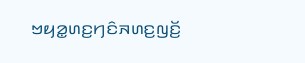ꤠꤟꤤ꤭ꤛꤢ꤬ꤚꤢꤨꤏꤛꤢ꤬ꤜꤢꤩ꤬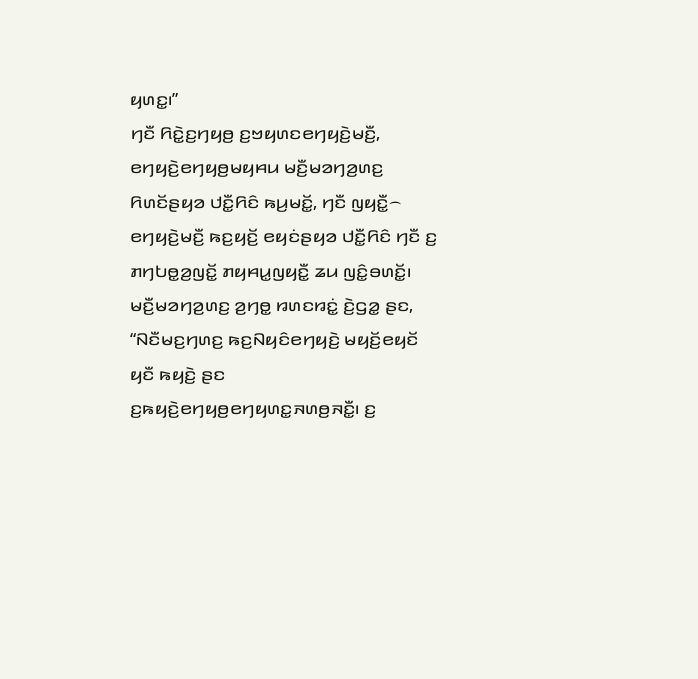ꤟꤛꤢ꤭꤯”
ꤚꤢꤪ ꤖꤢꤧ꤭ꤢ꤬ꤚꤟꤥ꤬ ꤢ꤬ꤠꤟꤛꤢꤕꤚꤟꤢꤧ꤬ꤗꤢꤪ꤬, ꤕꤚꤟꤢꤧ꤬ꤕꤚꤟꤥ꤬ꤗꤟꤌꤣ ꤗꤢꤪ꤬ꤗꤤꤚꤤ꤬ꤛꤢ꤬ ꤖꤛꤢꤩꤔꤟꤤ ꤓꤢꤪ꤭ꤖꤢꤨ ꤒꤣ꤬ꤗꤢꤩ꤭, ꤚꤢꤪ ꤜꤟꤢꤪ꤭꤮ ꤕꤚꤟꤢꤧ꤬ꤗꤢꤪ꤬ ꤒꤢ꤬ꤟꤢꤩ꤬ ꤕꤟꤢꤦꤔꤟꤤ ꤓꤢꤪ꤭ꤖꤢꤨ ꤚꤢꤪ ꤢ꤬ ꤊꤚꤝꤥ꤭ꤤ꤬ꤜꤢꤩ꤭ ꤊꤟꤌꤣ꤭ꤜꤟꤢꤪ꤭ ꤘꤣ ꤜꤢꤨ꤭ꤋꤛꤢꤩ꤭꤯
ꤗꤢꤪ꤬ꤗꤤꤚꤤ꤬ꤛꤢ꤬ ꤤ꤬ꤚꤥ꤭ ꤙꤛꤢꤙꤢꤦ꤭ ꤢꤧ꤬ꤞꤤ꤭ ꤔꤢ, “ꤡꤢꤪꤗꤢ꤬ꤚꤛꤢ꤬ ꤒꤢ꤬ꤡꤟꤢꤨꤕꤚꤟꤢꤧ꤬ ꤗꤟꤢꤩ꤬ꤕꤟꤢꤩ ꤟꤢꤪ ꤒꤟꤢꤧ꤬ ꤔꤢ ꤢ꤬ꤒꤟꤢꤧ꤬ꤕꤚꤟꤥ꤬ꤕꤚꤟꤛꤢ꤭ꤏꤛꤥ꤬ꤏꤢꤪ꤭꤯ ꤢ꤬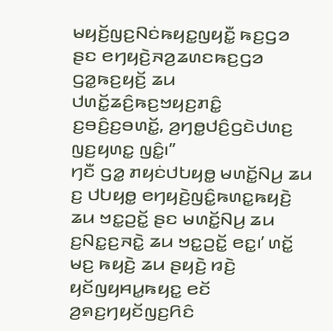ꤗꤟꤢꤩ꤬ꤜꤢ꤬ꤡꤢꤦꤒꤟꤢ꤭ꤜꤟꤢꤪ꤭ ꤒꤢ꤬ꤞꤤ ꤔꤢ ꤕꤚꤟꤢꤧ꤬ꤏꤤ꤬ꤘꤛꤢꤒꤢ꤬ꤞꤤ ꤞꤤ꤭ꤒꤢ꤬ꤟꤢꤩ꤬ ꤘꤣ ꤓꤛꤢꤩ꤭ꤘꤢꤨ꤬ꤒꤢ꤬ꤠꤟꤢ꤬ꤊꤢꤨ꤭ ꤢ꤬ꤋꤢꤨ꤬ꤢ꤬ꤋꤛꤢꤩ꤭, ꤤ꤬ꤚꤥ꤭ꤓꤢꤨ꤬ꤞꤢꤧꤓꤛꤢ꤬ ꤜꤢ꤬ꤟꤛꤢ꤭ ꤜꤢꤨ꤭꤯”
ꤚꤢꤪ ꤞꤤ꤭ ꤊꤟꤢꤦꤓꤝꤟꤥ꤭ ꤗꤛꤢꤩ꤭ꤡꤣ꤬ ꤘꤣ ꤢ꤬ ꤓꤝꤟꤥ꤭ ꤕꤚꤟꤢꤧ꤬ꤜꤢꤨ꤭ꤒꤛꤢ꤭ꤒꤟꤢꤧ꤬ ꤘꤣ ꤠꤢ꤭ꤑꤢꤩ꤭ ꤔꤢ ꤗꤛꤢꤩ꤭ꤡꤣ꤬ ꤘꤣ ꤢ꤬ꤡꤢ꤭ꤢ꤬ꤏꤢꤧ꤭ ꤘꤣ ꤠꤢ꤭ꤑꤢꤩ꤭ ꤕꤢ꤭꤯’ ꤛꤢꤩ꤭ ꤗꤢ꤬ ꤒꤟꤢꤧ꤬ ꤘꤣ ꤔꤟꤢꤧ꤬ ꤙꤢꤧ꤬ ꤟꤢꤩꤜꤟꤌꤣ꤭ꤒꤟꤢ꤭ ꤕꤢꤩ ꤤ꤬ꤎꤢ꤬ꤚꤟꤢꤩꤜꤢ꤬ꤖꤢꤨ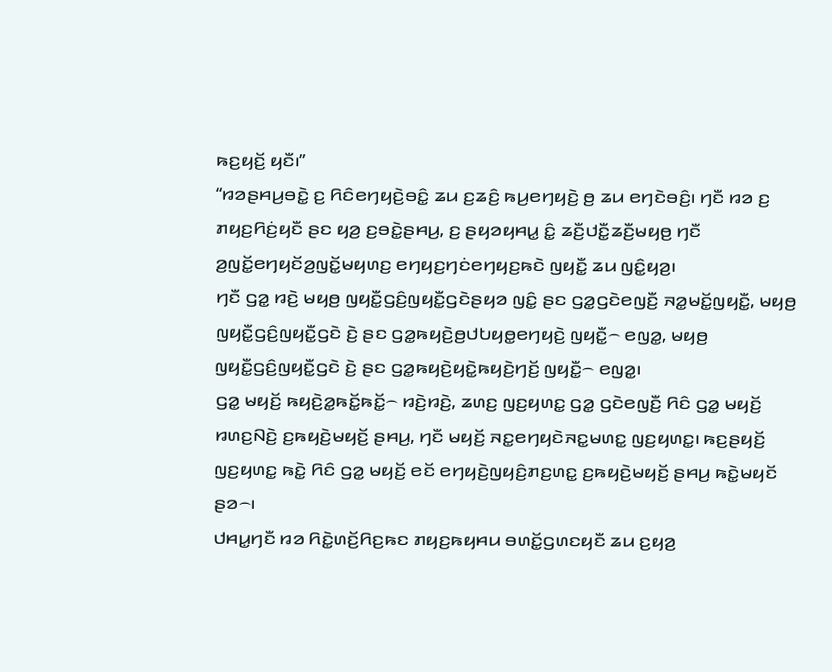ꤒꤢ꤬ꤟꤢꤩ꤬ ꤟꤢꤪ꤯”
“ꤙꤤꤔꤌꤣ꤬ꤋꤢꤧ꤭ ꤢ꤬ ꤖꤢꤨꤕꤚꤟꤢꤧ꤬ꤋꤢꤨ꤭ ꤘꤣ ꤢ꤬ꤘꤢꤨ꤬ ꤒꤣ꤬ꤕꤚꤟꤢꤧ꤬ ꤥ꤬ ꤘꤣ ꤕꤚꤢꤧꤋꤢꤨ꤬꤯ ꤚꤢꤪ ꤙꤤ ꤢ꤬ ꤊꤟꤢ꤬ꤖꤢꤦ꤬ꤟꤢꤪ ꤔꤢ ꤟꤤ꤬ ꤢ꤬ꤋꤢꤧ꤭ꤔꤌꤣ꤬, ꤢ꤬ ꤔꤟꤤꤟꤌꤣ꤭ ꤢꤨ꤭ ꤘꤢꤪ꤬ꤓꤢꤪ꤭ꤘꤢꤪ꤬ꤗꤟꤥ꤬ ꤚꤢꤪ ꤤ꤬ꤜꤢꤩ꤭ꤕꤚꤟꤢꤩꤤ꤬ꤜꤢꤩ꤭ꤗꤟꤛꤢ꤬ ꤕꤚꤟꤢ꤬ꤚꤢꤦꤕꤚꤟꤢ꤬ꤒꤢꤧ ꤜꤟꤢꤪ꤭ ꤘꤣ ꤜꤢꤨ꤭ꤟꤤ꤬꤯
ꤚꤢꤪ ꤞꤤ꤭ ꤙꤢꤧ꤬ ꤗꤟꤥ꤬ ꤜꤟꤢꤪ꤭ꤞꤢꤨ꤬ꤜꤟꤢꤪ꤭ꤞꤢꤧꤔꤟꤤ ꤜꤢꤨ꤭ ꤔꤢ ꤞꤤ꤭ꤞꤢꤧꤕꤜꤢꤪ꤬ ꤏꤤ꤭ꤗꤢꤩ꤭ꤜꤟꤢꤪ꤭, ꤗꤟꤥ꤬ ꤜꤟꤢꤪ꤭ꤞꤢꤨ꤬ꤜꤟꤢꤪ꤭ꤞꤢꤧ ꤢꤧ꤬ ꤔꤢ ꤞꤤ꤭ꤒꤟꤢꤧ꤬ꤥ꤬ꤓꤝꤟꤥ꤭ꤕꤚꤟꤢꤧ꤬ ꤜꤟꤢꤪ꤭꤮ ꤕꤜꤤ꤭, ꤗꤟꤥ꤬ ꤜꤟꤢꤪ꤭ꤞꤢꤨ꤬ꤜꤟꤢꤪ꤭ꤞꤢꤧ ꤢꤧ꤬ ꤔꤢ ꤞꤤ꤭ꤒꤟꤢꤧ꤬ꤟꤢꤧ꤭ꤒꤟꤢꤧ꤬ꤚꤢꤩ꤬ ꤜꤟꤢꤪ꤭꤮ ꤕꤜꤤ꤭꤯
ꤞꤤ꤭ ꤗꤟꤢꤩ꤬ ꤒꤟꤢꤧ꤬ꤤ꤭ꤒꤢꤩ꤭ꤒꤢꤩ꤭꤮ ꤙꤢꤧ꤬ꤙꤢꤧ꤬, ꤘꤛꤢ꤬ ꤜꤢ꤬ꤟꤛꤢ꤭ ꤞꤤ꤭ ꤞꤢꤧꤕꤜꤢꤪ꤬ ꤖꤢꤨ ꤞꤤ꤭ ꤗꤟꤢꤩ꤬ ꤙꤛꤢ꤬ꤡꤢꤧ꤬ ꤢ꤬ꤒꤟꤢꤧ꤬ꤗꤟꤢꤩ꤬ ꤔꤌꤣ꤬, ꤚꤢꤪ ꤗꤟꤢꤩ꤬ ꤏꤢ꤭ꤕꤚꤟꤢꤧꤏꤢ꤭ꤗꤛꤢ꤭ ꤜꤢ꤬ꤟꤛꤢ꤭꤯ ꤒꤢ꤬ꤔꤟꤢꤩ꤬ ꤜꤢ꤬ꤟꤛꤢ꤭ ꤒꤢꤧ꤭ ꤖꤢꤨ ꤞꤤ꤭ ꤗꤟꤢꤩ꤬ ꤕꤢꤩ ꤕꤚꤟꤢꤧ꤬ꤜꤟꤢꤨ꤬ꤊꤢ꤬ꤛꤢ꤭ ꤢ꤬ꤒꤟꤢꤧ꤬ꤗꤟꤢꤩ꤬ ꤔꤌꤣ꤬ ꤒꤢꤧ꤭ꤗꤟꤢꤩ ꤔꤤ꤮꤯
ꤓꤌꤣ꤭ꤚꤢꤪ ꤙꤤ ꤖꤢꤧ꤭ꤛꤢꤩ꤬ꤖꤢ꤬ꤒꤢ ꤊꤟꤢ꤬ꤒꤟꤌꤣ ꤋꤛꤢꤩ꤭ꤞꤛꤢꤟꤢꤪ ꤘꤣ ꤢ꤬ꤟꤤ꤬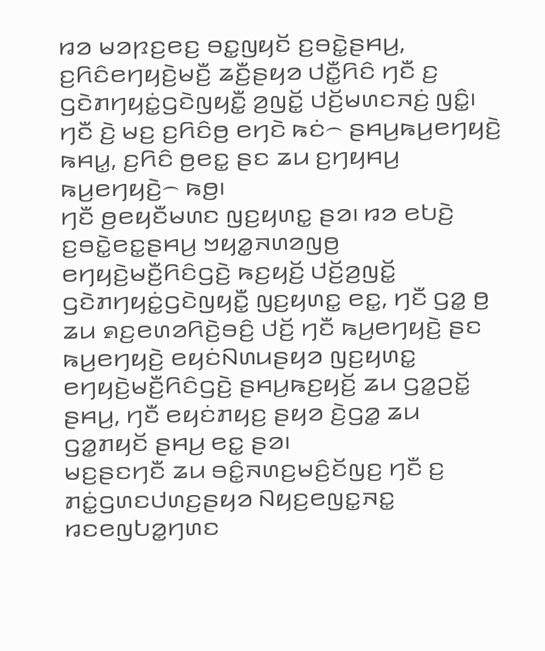ꤙꤤ ꤗꤤꤐꤢ꤬ꤕꤢ꤬ ꤋꤢ꤭ꤜꤟꤢꤩ ꤢ꤬ꤋꤢꤧ꤭ꤔꤌꤣ꤬, ꤢ꤬ꤖꤢꤨꤕꤚꤟꤢꤧ꤬ꤗꤢꤪ꤬ ꤘꤢꤪ꤬ꤔꤟꤤ ꤓꤢꤪ꤭ꤖꤢꤨ ꤚꤢꤪ ꤢ꤬ ꤞꤢꤧꤊꤚꤟꤢꤦ꤭ꤞꤢꤧꤜꤟꤢꤪ꤭ ꤤ꤬ꤜꤢꤩ꤭ ꤓꤢꤩ꤬ꤗꤛꤢꤏꤢꤦ꤬ ꤜꤢꤨ꤭꤯ ꤚꤢꤪ ꤢꤧ꤬ ꤗꤢ꤬ ꤢ꤬ꤖꤢꤨꤥ꤬ ꤕꤚꤢꤧ ꤒꤢꤦ꤮ ꤔꤌꤣ꤬ꤒꤣ꤬ꤕꤚꤟꤢꤧ꤬ ꤒꤌꤣ꤭, ꤢ꤬ꤖꤢꤨ ꤥ꤬ꤕꤢ꤭ ꤔꤢ ꤘꤣ ꤢ꤬ꤚꤟꤌꤣ꤬ ꤒꤣ꤬ꤕꤚꤟꤢꤧ꤬꤮ ꤒꤥ꤬꤯
ꤚꤢꤪ ꤥ꤬ꤕꤟꤢꤪꤗꤛꤢ ꤜꤢ꤬ꤟꤛꤢ꤭ ꤔꤤ꤯ ꤙꤤ ꤕꤝꤢꤧ꤬ ꤢ꤬ꤋꤢꤧ꤭ꤕꤢ꤭ꤔꤌꤣ꤬ ꤠꤟꤤ꤭ꤏꤛꤤꤜꤥ꤬ ꤕꤚꤟꤢꤧ꤬ꤗꤢꤪ꤬ꤖꤢꤨꤞꤢꤧ꤬ ꤒꤢ꤬ꤟꤢꤩ꤬ ꤓꤢꤩ꤬ꤤ꤬ꤜꤢꤩ꤭ ꤞꤢꤧꤊꤚꤟꤢꤦ꤭ꤞꤢꤧꤜꤟꤢꤪ꤭ ꤜꤢ꤬ꤟꤛꤢ꤭ ꤕꤢ꤭, ꤚꤢꤪ ꤞꤤ꤭ ꤥ꤬ ꤘꤣ ꤎꤢ꤬ꤕꤛꤤꤖꤢꤧ꤬ꤋꤢꤨ꤬ ꤓꤢꤩ꤬ ꤚꤢꤪ ꤒꤣ꤬ꤕꤚꤟꤢꤧ꤬ ꤔꤢ ꤒꤣ꤬ꤕꤚꤟꤢꤧ꤬ ꤕꤟꤢꤦꤡꤛꤣꤔꤟꤤ ꤜꤢ꤬ꤟꤛꤢ꤭ ꤕꤚꤟꤢꤧ꤬ꤗꤢꤪ꤬ꤖꤢꤨꤞꤢꤧ꤬ ꤔꤌꤣ꤬ꤒꤢ꤬ꤟꤢꤩ꤬ ꤘꤣ ꤞꤤ꤭ꤑꤢꤩ꤭ ꤔꤌꤣ꤬, ꤚꤢꤪ ꤕꤟꤢꤦꤊꤟꤢ꤬ ꤔꤟꤤ ꤢꤧ꤬ꤞꤤ꤭ ꤘꤣ ꤞꤤ꤭ꤊꤟꤢꤩ ꤔꤌꤣ꤬ ꤕꤢ꤭ ꤔꤤ꤯
ꤗꤢ꤬ꤔꤢꤚꤢꤪ ꤘꤣ ꤋꤢꤨ꤭ꤏꤛꤢ꤬ꤗꤢꤨ꤬ꤢꤩꤜꤢ꤬ ꤚꤢꤪ ꤢ꤬ ꤊꤢꤦ꤭ꤞꤛꤢꤓꤛꤢ꤬ꤔꤟꤤ ꤡꤟꤢ꤬ꤕꤜꤢ꤭ꤏꤢ꤭ ꤙꤢꤕꤜꤝꤤ꤭ꤚꤛꤢ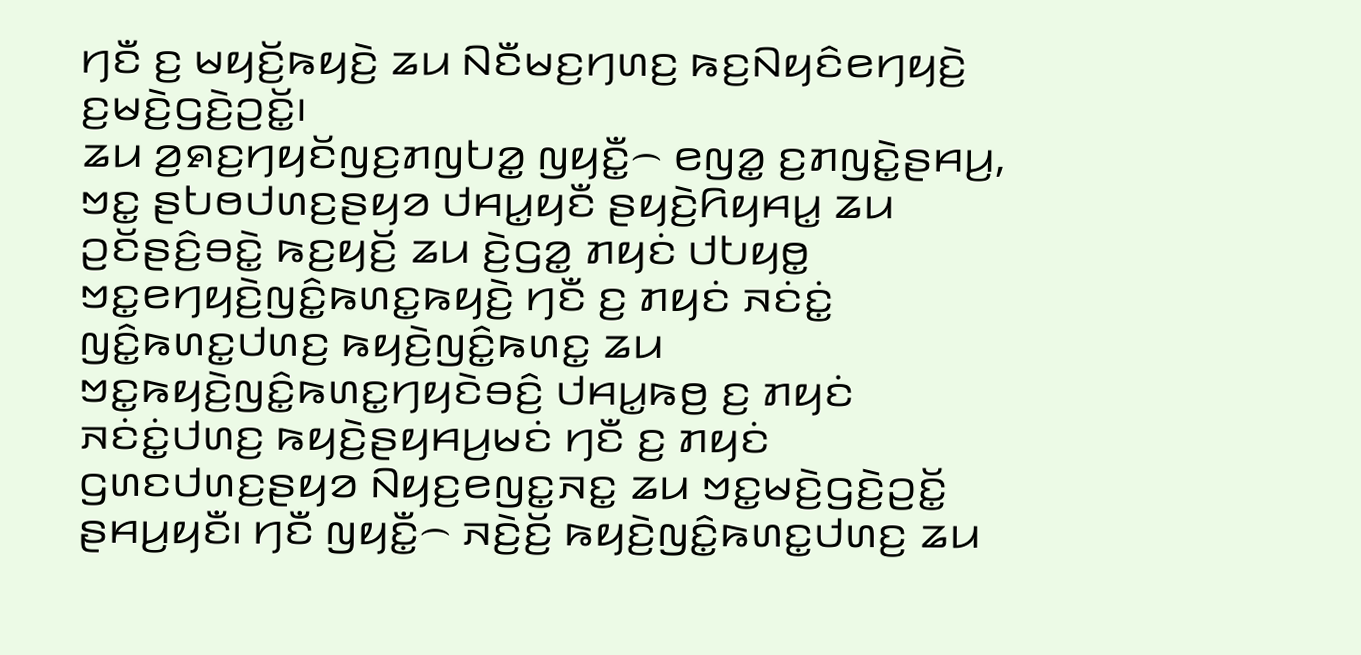ꤚꤢꤪ ꤢ꤬ ꤗꤟꤢꤩ꤬ꤒꤟꤢꤧ꤬ ꤘꤣ ꤡꤢꤪꤗꤢ꤬ꤚꤛꤢ꤬ ꤒꤢ꤬ꤡꤟꤢꤨꤕꤚꤟꤢꤧ꤬ ꤢ꤬ꤗꤢꤧ꤬ꤞꤢꤧ꤬ꤑꤢꤩ꤭꤯
ꤘꤣ ꤤ꤬ꤎꤢ꤬ꤚꤟꤢꤩꤜꤢ꤬ꤊꤜꤝꤤ꤭ ꤜꤟꤢꤪ꤭꤮ ꤕꤜꤤ꤭ ꤢ꤬ꤊꤜꤢꤧ꤭ꤔꤌꤣ꤬, ꤠꤢ꤭ ꤔꤝꤥꤓꤛꤢ꤬ꤔꤟꤤ ꤓꤌꤣ꤭ꤟꤢꤪ ꤔꤟꤢꤧ꤬ꤖꤟꤌꤣ꤭ ꤘꤣ ꤑꤢꤩꤔꤢꤨ꤬ꤋꤢꤧ꤭ ꤒꤢ꤬ꤟꤢꤩ꤬ ꤘꤣ ꤢꤧ꤬ꤞꤤ꤭ ꤊꤟꤢꤦ ꤓꤝꤟꤥ꤭ ꤠꤢ꤭ꤕꤚꤟꤢꤧ꤬ꤜꤢꤨ꤭ꤒꤛꤢ꤭ꤒꤟꤢꤧ꤬ ꤚꤢꤪ ꤢ꤬ ꤊꤟꤢꤦ ꤏꤢꤦꤢꤦ꤭ ꤜꤢꤨ꤭ꤒꤛꤢ꤭ꤓꤛꤢ꤬ ꤒꤟꤢꤧ꤬ꤜꤢꤨ꤭ꤒꤛꤢ꤭ ꤘꤣ ꤠꤢ꤭ꤒꤟꤢꤧ꤬ꤜꤢꤨ꤭ꤒꤛꤢ꤭ꤚꤟꤢꤧꤋꤢꤨ꤬ ꤓꤌꤣ꤭ꤒꤥ꤬ ꤢ꤬ ꤊꤟꤢꤦ ꤏꤢꤦꤢꤦ꤭ꤓꤛꤢ꤬ ꤒꤟꤢꤧ꤬ꤔꤟꤌꤣ꤬ꤗꤢꤦ ꤚꤢꤪ ꤢ꤬ ꤊꤟꤢꤦ ꤞꤛꤢꤓꤛꤢ꤬ꤔꤟꤤ ꤡꤟꤢ꤬ꤕꤜꤢ꤭ꤏꤢ꤭ ꤘꤣ ꤠꤢ꤭ꤗꤢꤧ꤬ꤞꤢꤧ꤬ꤑꤢꤩ꤭ ꤔꤌꤣ꤬ꤟꤢꤪ꤯ ꤚꤢꤪ ꤜꤟꤢꤪ꤭꤮ ꤏꤢꤧ꤬ꤢꤩ꤬ ꤒꤟꤢꤧ꤬ꤜꤢꤨ꤭ꤒꤛꤢ꤭ꤓꤛꤢ꤬ ꤘꤣ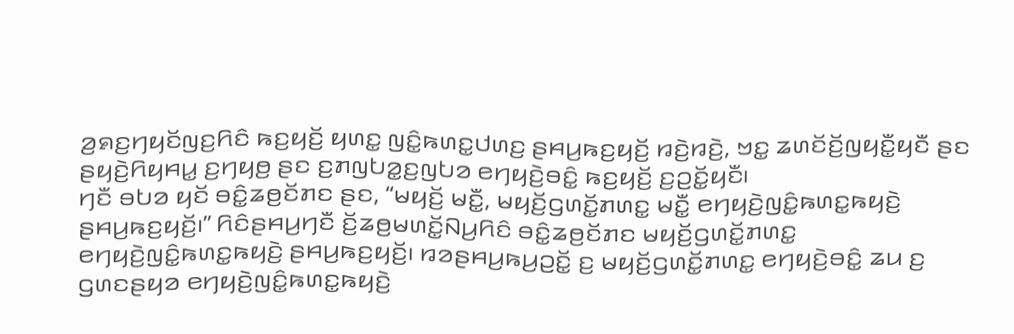ꤤ꤬ꤎꤢ꤬ꤚꤟꤢꤩꤜꤢ꤬ꤖꤢꤨ ꤒꤢ꤬ꤟꤢꤩ꤬ ꤟꤛꤢ꤭ ꤜꤢꤨ꤭ꤒꤛꤢ꤭ꤓꤛꤢ꤬ ꤔꤌꤣ꤬ꤒꤢ꤬ꤟꤢꤩ꤬ ꤙꤢꤧ꤬ꤙꤢꤧ꤬, ꤠꤢ꤭ ꤘꤛꤢꤩꤢꤩ꤬ꤜꤟꤢꤪ꤭ꤟꤢꤪ ꤔꤢ ꤔꤟꤢꤧ꤬ꤖꤟꤌꤣ꤭ ꤢ꤬ꤚꤟꤥ꤬ ꤔꤢ ꤢ꤬ꤊꤜꤝꤤ꤭ꤢ꤬ꤜꤝꤤ ꤕꤚꤟꤢꤧ꤬ꤋꤢꤨ꤭ ꤒꤢ꤬ꤟꤢꤩ꤬ ꤢ꤬ꤑꤢꤩ꤭ꤟꤢꤪ꤯
ꤚꤢꤪ ꤋꤝꤤ ꤟꤢꤩ ꤋꤢꤨ꤭ꤘꤥ꤬ꤢꤩꤊꤢ ꤔꤢ, “ꤗꤟꤢꤩ꤬ ꤗꤢꤪ꤭, ꤗꤟꤢꤩ꤬ꤞꤛꤢꤩ꤭ꤊꤛꤢ꤭ ꤗꤢꤪ꤭ ꤕꤚꤟꤢꤧ꤬ꤜꤢꤨ꤭ꤒꤛꤢ꤭ꤒꤟꤢꤧ꤬ ꤔꤌꤣ꤬ꤒꤢ꤬ꤟꤢꤩ꤬꤯” ꤖꤢꤨꤔꤌꤣ꤬ꤚꤢꤪ ꤢꤩ꤬ꤘꤥ꤬ꤗꤛꤢꤩ꤭ꤡꤣ꤬ꤖꤢꤨ ꤋꤢꤨ꤭ꤘꤥ꤬ꤢꤩꤊꤢ ꤗꤟꤢꤩ꤬ꤞꤛꤢꤩ꤭ꤊꤛꤢ꤭ ꤕꤚꤟꤢꤧ꤬ꤜꤢꤨ꤭ꤒꤛꤢ꤭ꤒꤟꤢꤧ꤬ ꤔꤌꤣ꤬ꤒꤢ꤬ꤟꤢꤩ꤬꤯ ꤙꤤꤔꤌꤣ꤬ꤒꤣ꤬ꤑꤢꤩ꤭ ꤢ꤬ ꤗꤟꤢꤩ꤬ꤞꤛꤢꤩ꤭ꤊꤛꤢ꤭ ꤕꤚꤟꤢꤧ꤬ꤋꤢꤨ꤭ ꤘꤣ ꤢ꤬ ꤞꤛꤢꤔꤟꤤ ꤕꤚꤟꤢꤧ꤬ꤜꤢꤨ꤭ꤒꤛꤢ꤭ꤒꤟꤢꤧ꤬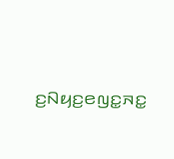ꤢ꤬ꤡꤟꤢ꤬ꤕꤜꤢ꤭ꤏꤢ꤭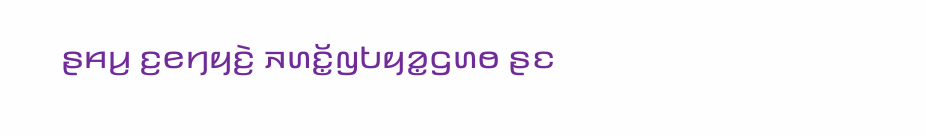ꤔꤌꤣ꤬ ꤢ꤬ꤕꤚꤟꤢꤧ꤬ ꤏꤛꤢꤩ꤭ꤜꤝꤟꤤ꤭ꤞꤛꤥ ꤔꤢ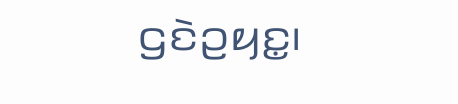ꤞꤢꤧꤑꤟꤢ꤭꤯